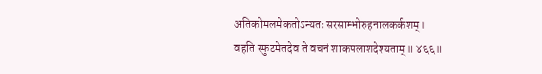अतिकोमलमेकतोऽन्यतः सरसाम्भोरुहनालकर्कशम्।
वहति स्फुटमेतदेव ते वचनं शाकपलाशदेश्यताम्॥ ४६६॥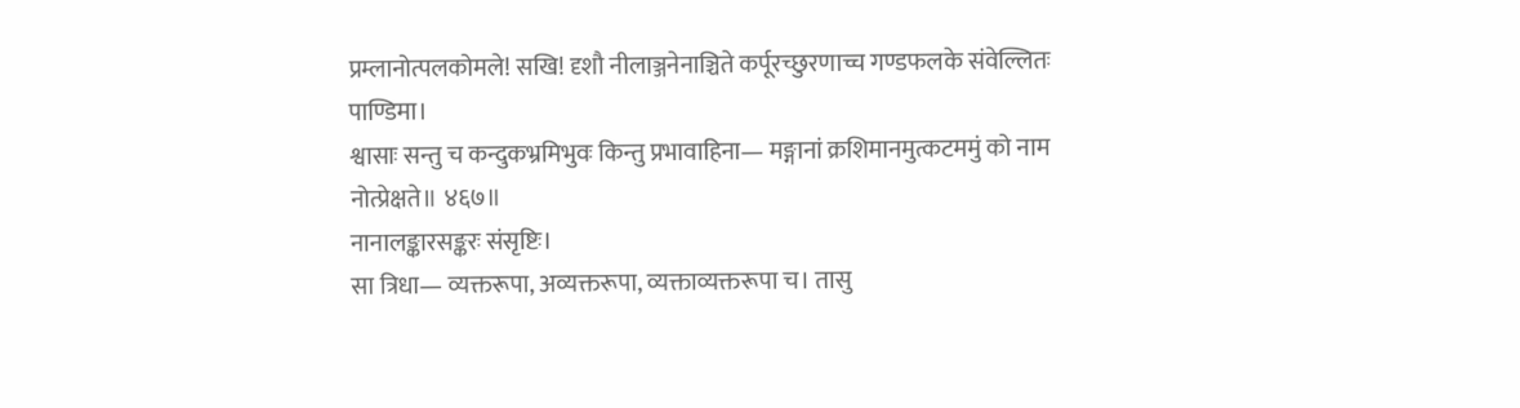प्रम्लानोत्पलकोमले! सखि! दृशौ नीलाञ्जनेनाञ्चिते कर्पूरच्छुरणाच्च गण्डफलके संवेल्लितः पाण्डिमा।
श्वासाः सन्तु च कन्दुकभ्रमिभुवः किन्तु प्रभावाहिना— मङ्गानां क्रशिमानमुत्कटममुं को नाम नोत्प्रेक्षते॥ ४६७॥
नानालङ्कारसङ्करः संसृष्टिः।
सा त्रिधा— व्यक्तरूपा, अव्यक्तरूपा, व्यक्ताव्यक्तरूपा च। तासु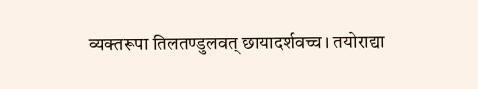व्यक्तरूपा तिलतण्डुलवत् छायादर्शवच्च। तयोराद्या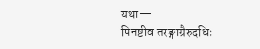यथा—
पिनष्टीव तरङ्गाग्रैरुदधिः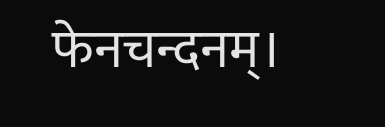फेनचन्दनम्।